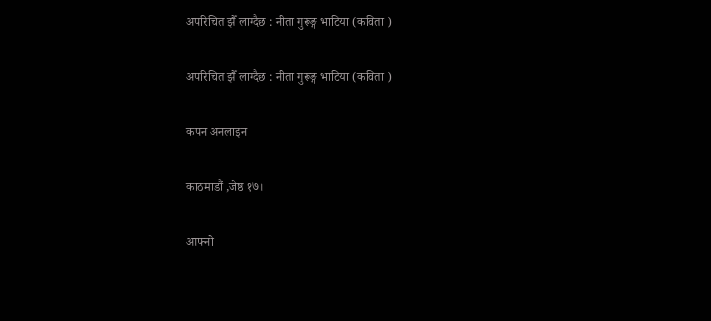अपरिचित झैँ लाग्दैछ : नीता गुरूङ्ग भाटिया (कविता )

अपरिचित झैँ लाग्दैछ : नीता गुरूङ्ग भाटिया (कविता )

कपन अनलाइन

काठमाडौं ,जेष्ठ १७।

आफ्नो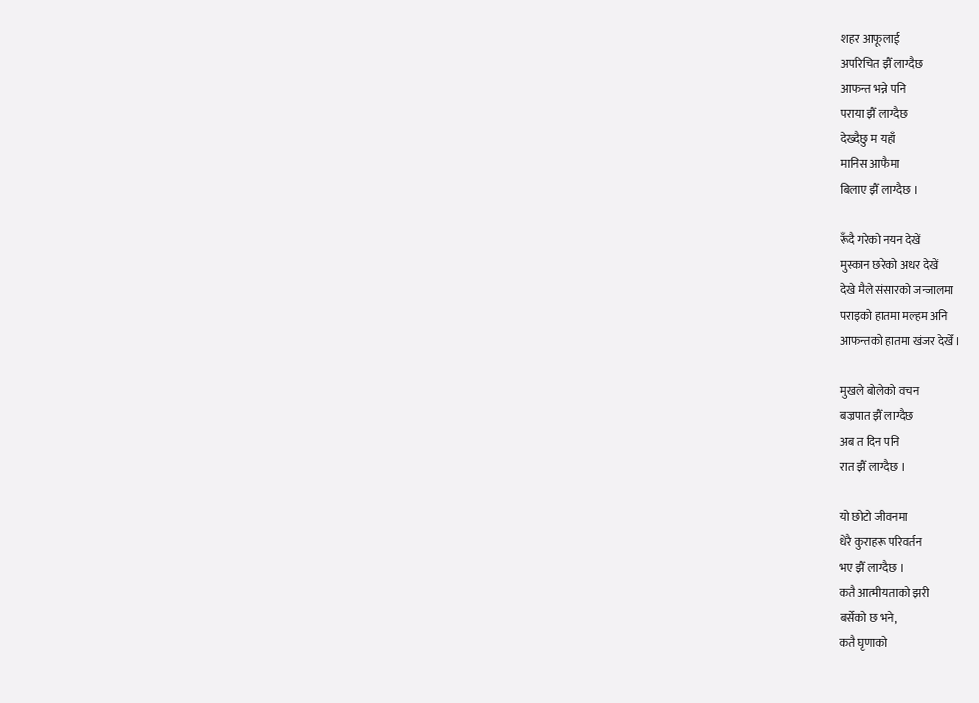शहर आफूलाई
अपरिचित झैँ लाग्दैछ
आफन्त भन्ने पनि
पराया झैँ लाग्दैछ
देख्दैछु म यहाँ
मानिस आफैमा
बिलाए झैँ लाग्दैछ ।

रूँदै गरेको नयन देखें
मुस्कान छरेको अधर देखें
देखे मैले संसारको जन्जालमा
पराइको हातमा मल्हम अनि
आफन्तको हातमा खंजर देखेँ ।

मुखले बोलेको वचन
बज्रपात झैँ लाग्दैछ
अब त दिन पनि
रात झैँ लाग्दैछ ।

यो छोटो जीवनमा
धेरै कुराहरू परिवर्तन
भए झैँ लाग्दैछ ।
कतै आत्मीयताको झरी
बर्सेको छ भने,
कतै घृणाको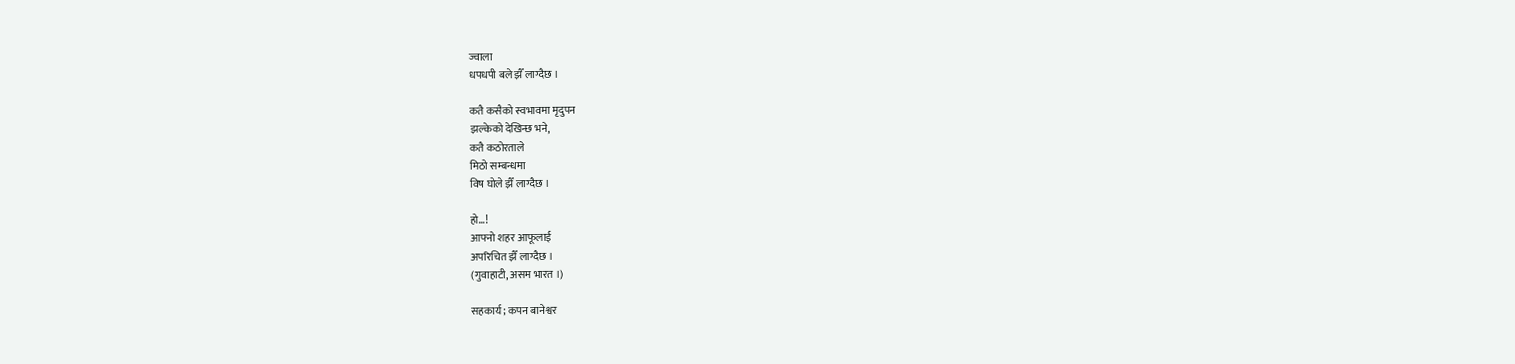ज्वाला
धपधपी बले झैँ लाग्दैछ ।

कतै कसैको स्वभावमा मृदुपन
झल्केको देखिन्छ भने,
कतै कठोरताले
मिठो सम्बन्धमा
विष घोले झैँ लाग्दैछ ।

हो…!
आफ्नो शहर आफूलाई
अपरिचित झैँ लाग्दैछ ।
(गुवाहाटी, असम भारत ।)

सहकार्य ; कपन बानेश्वर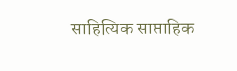साहित्यिक साप्ताहिक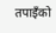तपाइँको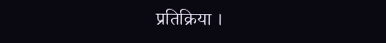प्रतिक्रिया ।